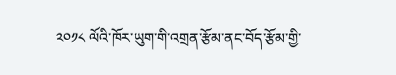༢༠༡༨ ལོའི་ཁོར་ཡུག་གི་འགྲན་རྩོམ་ནང་བོད་རྩོམ་གྱི་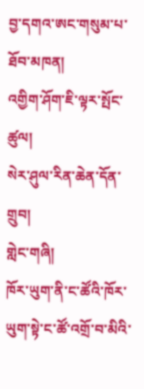བྱ་དགའ་ཨང་གསུམ་པ་ཐོབ་མཁན།
འགྱིག་ཤོག་ཇི་ལྟར་སྤོང་ཚུལ།
སེར་ཤུལ་རིན་ཆེན་དོན་གྲུབ།
གླེང་གཞི།
ཁོར་ཡུག་ནི་ང་ཚོའི་ཁོར་ཡུག་སྟེ་ང་ཚོ་འགྲོ་བ་མིའི་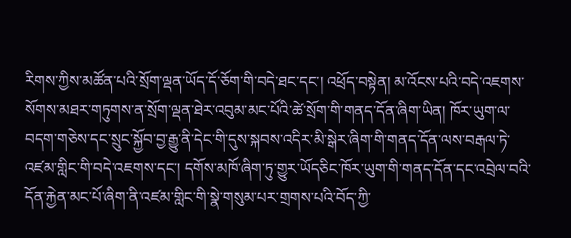རིགས་ཀྱིས་མཚོན་པའི་སྲོག་ལྡན་ཡོད་དོ་ཅོག་གི་བདེ་ཐང་དང་། འཕྲོད་བསྟེན། མ་འོངས་པའི་བདེ་འཇགས་སོགས་མཐར་གཏུགས་ན་སྲོག་ལྡན་ཐེར་འབུམ་མང་པོའི་ཚེ་སྲོག་གི་གནད་དོན་ཞིག་ཡིན། ཁོར་ཡུག་ལ་བདག་གཅེས་དང་སྲུང་སྐྱོབ་བྱ་རྒྱུ་ནི་དེང་གི་དུས་སྐབས་འདིར་མི་སྒེར་ཞིག་གི་གནད་དོན་ལས་བརྒལ་ཏེ་འཛམ་གླིང་གི་བདེ་འཇགས་དང་། དགོས་མཁོ་ཞིག་ཏུ་གྱུར་ཡོདཅིང་ཁོར་ཡུག་གི་གནད་དོན་དང་འབྲེལ་བའི་དོན་རྐྱེན་མང་པོ་ཞིག་ནི་འཛམ་གླིང་གི་སྣེ་གསུམ་པར་གྲགས་པའི་བོད་ཀྱི་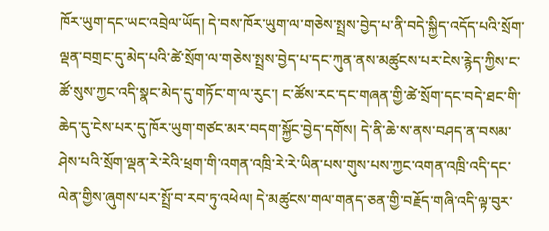ཁོར་ཡུག་དང་ཡང་འབྲེལ་ཡོད། དེ་བས་ཁོར་ཡུག་ལ་གཅེས་སྤྲས་བྱེད་པ་ནི་བདེ་སྐྱིད་འདོད་པའི་སྲོག་ལྡན་བགྲང་དུ་མེད་པའི་ཚེ་སྲོག་ལ་གཅེས་སྤྲས་བྱེད་པ་དང་ཀུན་ནས་མཚུངས་པར་ངེས་རྙེད་ཀྱིས་ང་ཚོ་སུས་ཀྱང་འདི་སྣང་མེད་དུ་གཏོང་ག་ལ་རུང་། ང་ཚོས་རང་དང་གཞན་གྱི་ཚེ་སྲོག་དང་བདེ་ཐང་གི་ཆེད་དུ་ངེས་པར་དུ་ཁོར་ཡུག་གཙང་མར་བདག་སྐྱོང་བྱེད་དགོས། དེ་ནི་ཆེ་ས་ནས་བཤད་ན་བསམ་ཤེས་པའི་སྲོག་ལྡན་རེ་རེའི་ཕྲག་གི་འགན་འཁྲི་རེ་རེ་ཡིན་པས་གུས་པས་ཀྱང་འགན་འཁྲི་འདི་དང་ལེན་གྱིས་ཞུགས་པར་སྤྲོ་བ་རབ་ཏུ་འཕེལ། དེ་མཚུངས་གལ་གནད་ཅན་གྱི་བརྗོད་གཞི་འདི་ལྟ་བུར་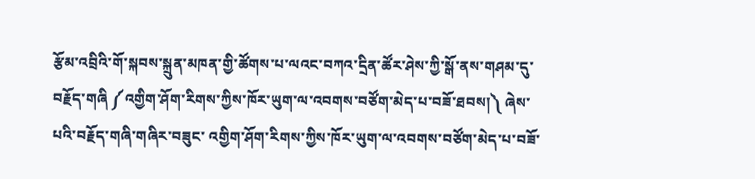རྩོམ་འབྲིའི་གོ་སྐབས་སྐྲུན་མཁན་གྱི་ཚོགས་པ་ལའང་བཀའ་དྲིན་ཚོར་ཤེས་ཀྱི་སྒོ་ནས་གཤམ་དུ་བརྗོད་གཞི ༼འགྱིག་ཤོག་རིགས་ཀྱིས་ཁོར་ཡུག་ལ་འབགས་བཙོག་མེད་པ་བཟོ་ཐབས།༽ ཞེས་པའི་བརྗོད་གཞི་གཞིར་བཟུང་ འགྱིག་ཤོག་རིགས་ཀྱིས་ཁོར་ཡུག་ལ་འབགས་བཙོག་མེད་པ་བཟོ་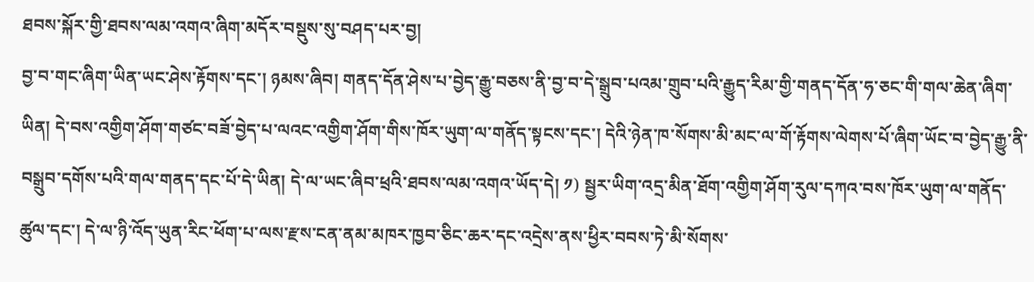ཐབས་སྐོར་གྱི་ཐབས་ལམ་འགའ་ཞིག་མདོར་བསྡུས་སུ་བཤད་པར་བྱ།
བྱ་བ་གང་ཞིག་ཡིན་ཡང་ཤེས་རྟོགས་དང་། ཉམས་ཞིབ། གནད་དོན་ཤེས་པ་བྱེད་རྒྱུ་བཅས་ནི་བྱ་བ་དེ་སྒྲུབ་པའམ་གྲུབ་པའི་རྒྱུད་རིམ་གྱི་གནད་དོན་ཧ་ཅང་གི་གལ་ཆེན་ཞིག་ཡིན། དེ་བས་འགྱིག་ཤོག་གཙང་བཟོ་བྱེད་པ་ལའང་འགྱིག་ཤོག་གིས་ཁོར་ཡུག་ལ་གནོད་སྟངས་དང་། དེའི་ཉེན་ཁ་སོགས་མི་མང་ལ་གོ་རྟོགས་ལེགས་པོ་ཞིག་ཡོང་བ་བྱེད་རྒྱུ་ནི་བསྒྲུབ་དགོས་པའི་གལ་གནད་དང་པོ་དེ་ཡིན། དེ་ལ་ཡང་ཞིབ་ཕྲའི་ཐབས་ལམ་འགའ་ཡོད་དེ། ༡) སྦྱར་ཡིག་འདྲ་མིན་ཐོག་འགྱིག་ཤོག་རུལ་དཀའ་བས་ཁོར་ཡུག་ལ་གནོད་ཚུལ་དང་། དེ་ལ་ཉི་འོད་ཡུན་རིང་ཕོག་པ་ལས་རྫས་ངན་ནམ་མཁར་ཁྱབ་ཅིང་ཆར་དང་འདྲེས་ནས་ཕྱིར་བབས་ཏེ་མི་སོགས་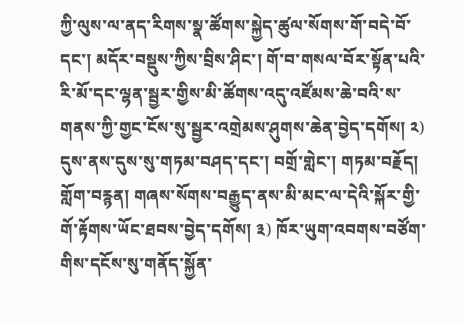ཀྱི་ལུས་ལ་ནད་རིགས་སྣ་ཚོགས་སྐྱེད་ཚུལ་སོགས་གོ་བདེ་བོ་དང་། མདོར་བསྡུས་ཀྱིས་བྲིས་ཤིང་། གོ་བ་གསལ་བོར་སྟོན་པའི་རི་མོ་དང་ལྷན་སྦྱར་གྱིས་མི་ཚོགས་འདུ་འཛོམས་ཆེ་བའི་ས་གནས་ཀྱི་གྱང་ངོས་སུ་སྦྱར་འགྲེམས་ཤུགས་ཆེན་བྱེད་དགོས། ༢) དུས་ནས་དུས་སུ་གཏམ་བཤད་དང་། བགྲོ་གླེང་། གཏམ་བརྗོད། གློག་བརྙན། གཞས་སོགས་བརྒྱུད་ནས་མི་མང་ལ་དེའི་སྐོར་གྱི་གོ་རྟོགས་ཡོང་ཐབས་བྱེད་དགོས། ༣) ཁོར་ཡུག་འབགས་བཙོག་གིས་དངོས་སུ་གནོད་སྐྱོན་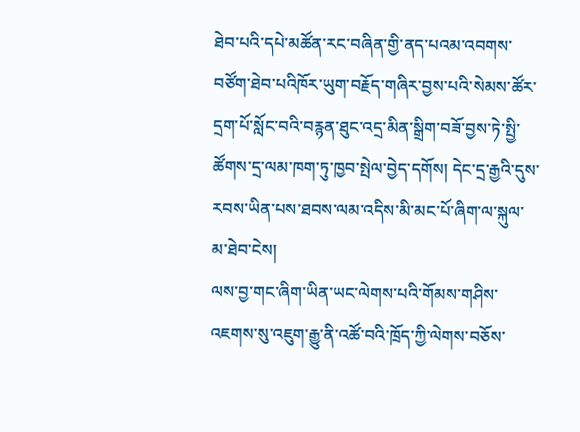ཐེབ་པའི་དཔེ་མཚོན་རང་བཞིན་གྱི་ནད་པའམ་འབགས་བཙོག་ཐེབ་པའིཁོར་ཡུག་བརྗོད་གཞིར་བྱས་པའི་སེམས་ཚོར་དྲག་པོ་སློང་བའི་བརྙན་ཐུང་འདྲ་མིན་སྒྲིག་བཟོ་བྱས་ཏེ་སྤྱི་ཚོགས་དྲ་ལམ་ཁག་ཏུ་ཁྱབ་སྤེལ་བྱེད་དགོས། དེང་དྲ་རྒྱའི་དུས་རབས་ཡིན་པས་ཐབས་ལམ་འདིས་མི་མང་པོ་ཞིག་ལ་སྐུལ་མ་ཐེབ་ངེས།
ལས་བྱ་གང་ཞིག་ཡིན་ཡང་ལེགས་པའི་གོམས་གཤིས་འཇགས་སུ་འཇུག་རྒྱུ་ནི་འཚོ་བའི་ཁྲོད་ཀྱི་ལེགས་བཅོས་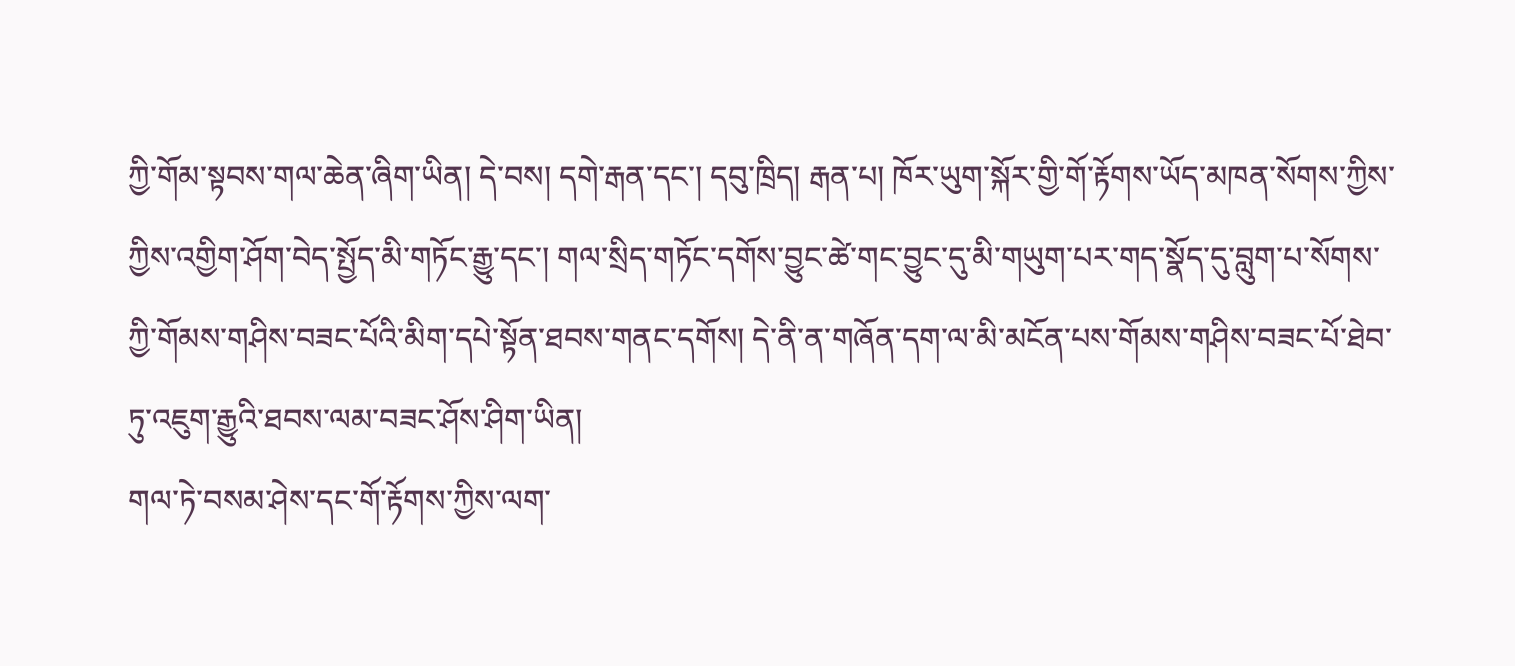ཀྱི་གོམ་སྟབས་གལ་ཆེན་ཞིག་ཡིན། དེ་བས། དགེ་རྒན་དང་། དབུ་ཁྲིད། རྒན་པ། ཁོར་ཡུག་སྐོར་གྱི་གོ་རྟོགས་ཡོད་མཁན་སོགས་ཀྱིས་ཀྱིས་འགྱིག་ཤོག་བེད་སྤྱོད་མི་གཏོང་རྒྱུ་དང་། གལ་སྲིད་གཏོང་དགོས་བྱུང་ཚེ་གང་བྱུང་དུ་མི་གཡུག་པར་གད་སྣོད་དུ་བླུག་པ་སོགས་ཀྱི་གོམས་གཤིས་བཟང་པོའི་མིག་དཔེ་སྟོན་ཐབས་གནང་དགོས། དེ་ནི་ན་གཞོན་དག་ལ་མི་མངོན་པས་གོམས་གཤིས་བཟང་པོ་ཐེབ་ཏུ་འཇུག་རྒྱུའི་ཐབས་ལམ་བཟང་ཤོས་ཤིག་ཡིན།
གལ་ཏེ་བསམ་ཤེས་དང་གོ་རྟོགས་ཀྱིས་ལག་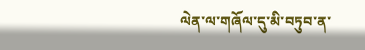ལེན་ལ་གཞོལ་དུ་མི་བཏུབ་ན་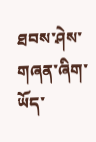ཐབས་ཤེས་གཞན་ཞིག་ཡོད་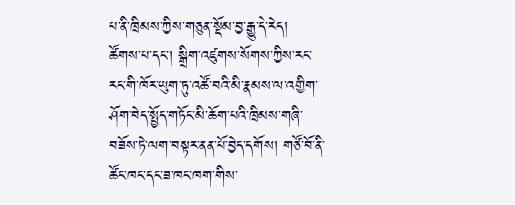པ་ནི་ཁྲིམས་ཀྱིས་གཅུན་སྡོམ་བྱ་རྒྱུ་དེ་རེད། ཚོགས་པ་དང་། སྒྲིག་འཛུགས་སོགས་ཀྱིས་རང་རང་གི་ཁོར་ཡུག་ཏུ་འཚོ་བའི་མི་རྣམས་ལ་འགྱིག་ཤོག་བེད་སྤྱོད་གཏོང་མི་ཆོག་པའི་ཁྲིམས་གཞི་བཟོས་ཏེ་ལག་བསྟར་ནན་པོ་བྱེད་དགོས། གཙོ་བོ་ནི་ཚོང་ཁང་དང་ཟ་ཁང་ཁག་གིས་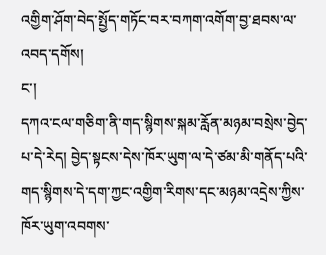འགྱིག་ཤོག་བེད་སྤྱོད་གཏོང་བར་བཀག་འགོག་བྱ་ཐབས་ལ་འབད་དགོས།
ང་།
དཀའ་ངལ་གཅིག་ནི་གད་སྙིགས་སྐམ་རློན་མཉམ་བསྲེས་བྱེད་པ་དེ་རེད། བྱེད་སྟངས་དེས་ཁོར་ཡུག་ལ་དེ་ཙམ་མི་གནོད་པའི་གད་སྙིགས་དེ་དག་ཀྱང་འགྱིག་རིགས་དང་མཉམ་འདྲེས་ཀྱིས་ཁོར་ཡུག་འབགས་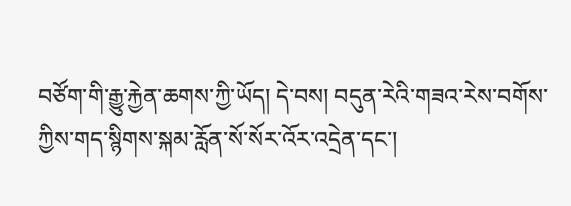བཙོག་གི་རྒྱུ་རྐྱེན་ཆགས་ཀྱི་ཡོད། དེ་བས། བདུན་རེའི་གཟའ་རེས་བགོས་ཀྱིས་གད་སྙིགས་སྐམ་རློན་སོ་སོར་འོར་འདྲེན་དང་།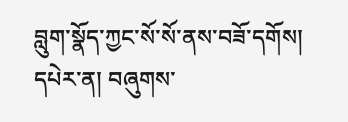བླུག་སྣོད་ཀྱང་སོ་སོ་ནས་བཟོ་དགོས། དཔེར་ན། བཞུགས་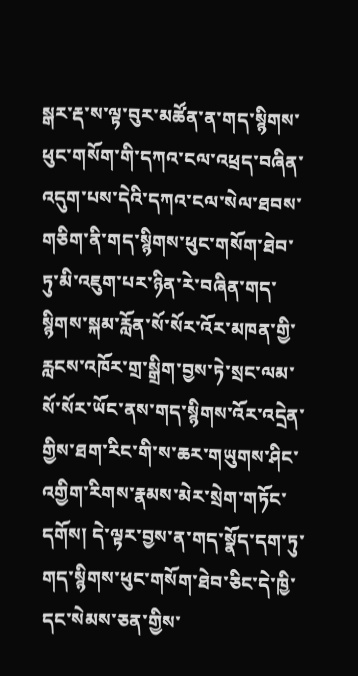སྒར་རྡ་ས་ལྟ་བུར་མཚོན་ན་གད་སྙིགས་ཕུང་གསོག་གི་དཀའ་ངལ་འཕྲད་བཞིན་འདུག་པས་དེའི་དཀའ་ངལ་སེལ་ཐབས་གཅིག་ནི་གད་སྙིགས་ཕུང་གསོག་ཐེབ་ཏུ་མི་འཇུག་པར་ཉིན་རེ་བཞིན་གད་སྙིགས་སྐམ་རློན་སོ་སོར་འོར་མཁན་གྱི་རླངས་འཁོར་གྲ་སྒྲིག་བྱས་ཏེ་སྲང་ལམ་སོ་སོར་ཡོང་ནས་གད་སྙིགས་འོར་འདྲེན་གྱིས་ཐག་རིང་གི་ས་ཆར་གཡུགས་ཤིང་འགྱིག་རིགས་རྣམས་མེར་སྲེག་གཏོང་དགོས། དེ་ལྟར་བྱས་ན་གད་སྣོད་དག་ཏུ་གད་སྙིགས་ཕུང་གསོག་ཐེབ་ཅིང་དེ་ཁྱི་དང་སེམས་ཅན་གྱིས་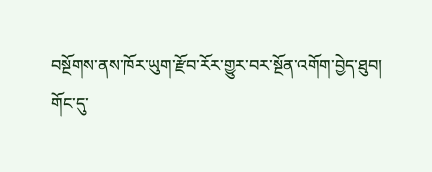བསྔོགས་ནས་ཁོར་ཡུག་རྫོབ་རོར་གྱུར་བར་སྔོན་འགོག་བྱེད་ཐུབ།
གོང་དུ་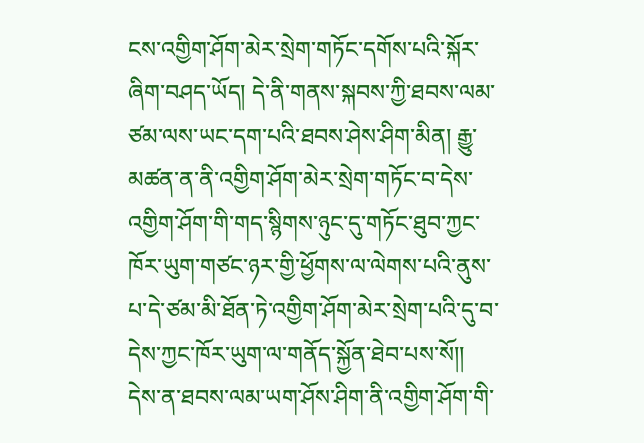ངས་འགྱིག་ཤོག་མེར་སྲེག་གཏོང་དགོས་པའི་སྐོར་ཞིག་བཤད་ཡོད། དེ་ནི་གནས་སྐབས་ཀྱི་ཐབས་ལམ་ཙམ་ལས་ཡང་དག་པའི་ཐབས་ཤེས་ཤིག་མིན། རྒྱུ་མཚན་ན་ནི་འགྱིག་ཤོག་མེར་སྲེག་གཏོང་བ་དེས་འགྱིག་ཤོག་གི་གད་སྙིགས་ཉུང་དུ་གཏོང་ཐུབ་ཀྱང་ཁོར་ཡུག་གཙང་ཉར་གྱི་ཕྱོགས་ལ་ལེགས་པའི་ནུས་པ་དེ་ཙམ་མི་ཐོན་ཏེ་འགྱིག་ཤོག་མེར་སྲེག་པའི་དུ་བ་དེས་ཀྱང་ཁོར་ཡུག་ལ་གནོད་སྐྱོན་ཐེབ་པས་སོ།། དེས་ན་ཐབས་ལམ་ཡག་ཤོས་ཤིག་ནི་འགྱིག་ཤོག་གི་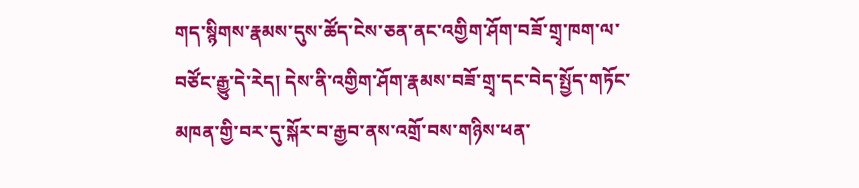གད་སྙིགས་རྣམས་དུས་ཚོད་ངེས་ཅན་ནང་འགྱིག་ཤོག་བཟོ་གྲྭ་ཁག་ལ་བཙོང་རྒྱུ་དེ་རེད། དེས་ནི་འགྱིག་ཤོག་རྣམས་བཟོ་གྲྭ་དང་བེད་སྤྱོད་གཏོང་མཁན་གྱི་བར་དུ་སྐོར་བ་རྒྱབ་ནས་འགྲོ་བས་གཉིས་ཕན་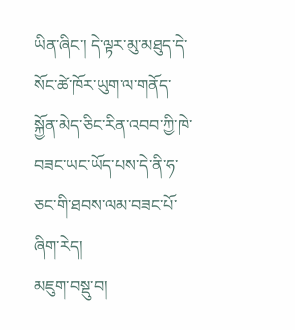ཡིན་ཞིང་། དེ་ལྟར་མུ་མཐུད་དེ་སོང་ཚེ་ཁོར་ཡུག་ལ་གནོད་སྐྱོན་མེད་ཅིང་རིན་འབབ་ཀྱི་ཁེ་བཟང་ཡང་ཡོད་པས་དེ་ནི་ཧ་ཅང་གི་ཐབས་ལམ་བཟང་པོ་ཞིག་རེད།
མཇུག་བསྡུ་བ།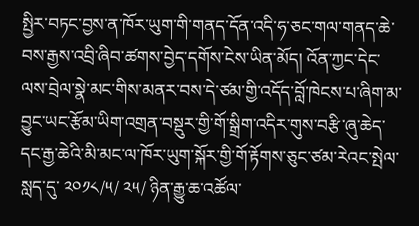སྤྱིར་བཏང་བྱས་ན་ཁོར་ཡུག་གི་གནད་དོན་འདི་ཧ་ཅང་གལ་གནད་ཆེ་བས་རྒྱས་འབྲི་ཞིབ་ཚགས་བྱེད་དགོས་ངེས་ཡིན་མོད། འོན་ཀྱང་དེང་ལས་བྲེལ་སྣེ་མང་གིས་མནར་བས་དེ་ཙམ་གྱི་འདོད་བློ་ཁེངས་པ་ཞིག་མ་བྱུང་ཡང་རྩོམ་ཡིག་འགྲན་བསྡུར་གྱི་གོ་སྒྲིག་འདིར་གུས་བརྩི་ཞུ་ཆེད་དང་རྒྱ་ཆེའི་མི་མང་ལ་ཁོར་ཡུག་སྐོར་གྱི་གོ་རྟོགས་ཅུང་ཙམ་རེའང་སྤེལ་སླད་དུ་ ༢༠༡༨/༥/ ༢༥/ ཉིན་རྒྱུ་ཆ་འཚོལ་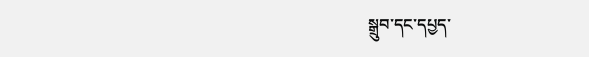སྒྲུབ་དང་དཔྱད་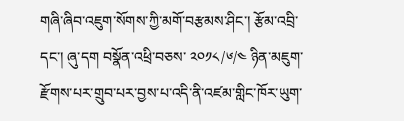གཞི་ཞིབ་འཇུག་སོགས་ཀྱི་མགོ་བརྩམས་ཤིང་། རྩོམ་འབྲི་དང་། ཞུ་དག བསྣོན་འཕྲི་བཅས་ ༢༠༡༨/༦/༤ ཉིན་མཇུག་རྫོགས་པར་གྲུབ་པར་བྱས་པ་འདི་ནི་འཛམ་གླིང་ཁོར་ཡུག་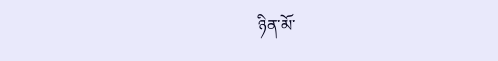ཉིན་མོ་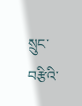སྲུང་བརྩིའི་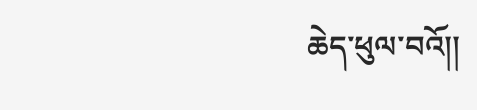ཆེད་ཕུལ་བའོ།།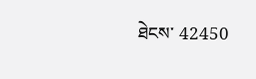ཐེངས་ 42450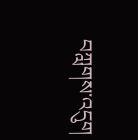བཀླགས་འདུག